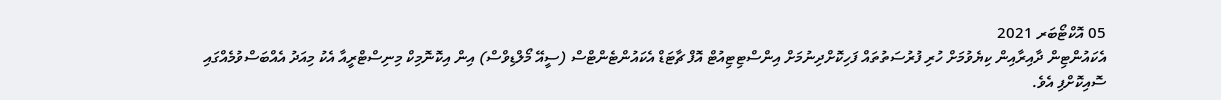05 އޮކްޓޯބަރ 2021
އެކައުންޓިން ދާއިރާއިން ކިޔެވުމަށް ހުރި ފުރުސަތުތައް ފަހިކޮށްދިނުމަށް އިންސްޓިޓިއުޓް އޮފް ޗާޓަޑް އެކައުންޓެންޓްސް (ސީއޭ މޯލްޑިވްސް) އިން އިކޮނޮމިކް މިނިސްޓްރީއާ އެކު މިއަދު އެއްބަސްވުމެއްގައި ސޮއިކޮށްފި އެވެ.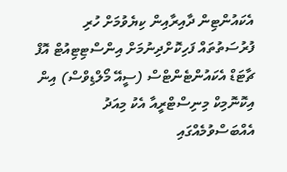އެކައުންޓިން ދާއިރާއިން ކިޔެވުމަށް ހުރި ފުރުސަތުތައް ފަހިކޮށްދިނުމަށް އިންސްޓިޓިއުޓް އޮފް ޗާޓަޑް އެކައުންޓެންޓްސް (ސީއޭ މޯލްޑިވްސް) އިން އިކޮނޮމިކް މިނިސްޓްރީއާ އެކު މިއަދު އެއްބަސްވުމެއްގައި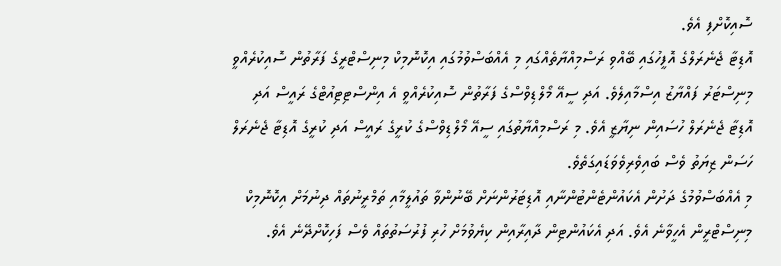ސޮއިކޮށްފި އެވެ.
އޮޑިޓާ ޖެނެރަލްގެ އޮފީހުގައި ބޭއްވި ރަސްމިއްޔާތެއްގައި މި އެއްބަސްވުމުގައި އިކޮނޮމިކް މިނިސްޓްރީގެ ފަރާތުން ސޮއިކުރެއްވީ މިނިސްޓަރު ފައްޔާޒު އިސްމާއިލެވެ. އަދި ސީއޭ މޯލްޑިވްސްގެ ފަރާތުން ސޮއިކުރެއްވީ އެ އިންސްޓިޓިއުޓްގެ ރައީސް އަދި އޮޑިޓާ ޖެނެރަލް ހުސައިން ނިޔާޒީ އެވެ. މި ރަސްމިއްޔާތުގައި ސީއޭ މޯލްޑިވްސްގެ ކުރީގެ ރައީސް އަދި ކުރީގެ އޮޑިޓާ ޖެނެރަލް ހަސަން ޒިޔަތު ވެސް ބައިވެރިވެވަޑައިގަތެވެ.
މި އެއްބަސްވުމުގެ ދަށުން އެކައުންޓެންޓުންނާއި އޮޑިޓަރުންނަށް ބޭނުންވާ ތައުލީމާއި ތަމްރީނުތައް ދިނުމަށް އިކޮނޮމިކް މިނިސްޓްރީން އެހީވާނެ އެވެ. އަދި އެކައުންޓިން ދާއިރާއިން ކިޔެވުމަށް ހުރި ފުރުސަތުތައް ވެސް ފަހިކޮށްދޭނެ އެވެ.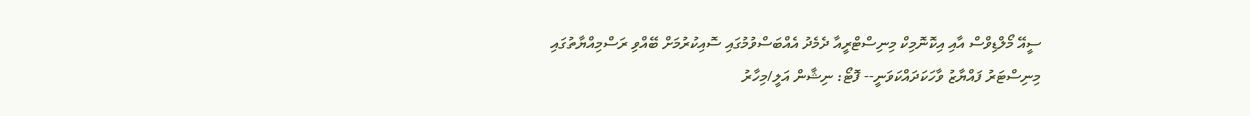ސީއޭ މޯލްޑިވްސް އާއި އިކޮނޮމިކް މިނިސްޓްރީއާ ދެމެދު އެއްބަސްވުމުގައި ސޮއިކުރުމަށް ބޭއްވި ރަސްމިއްޔާތުގައި މިނިސްޓަރު ފައްޔާޒު ވާހަކަދައްކަވަނީ-- ފޮޓޯ: ނިޝާން އަލީ/މިހާރު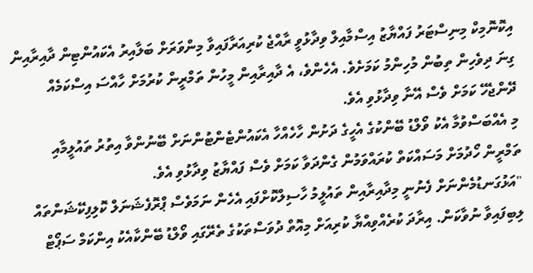އިކޮނޮމިކް މިނިސްޓަރު ފައްޔާޒު އިސްމާއިލް ވިދާޅުވީ ރާއްޖެ ކުރިއަރާފައިވާ މިންވަރަށް ބަލާއިރު އެކައުންޓިން ދާއިރާއިން ގިނަ ދިވެހިން ތިބުން މުހިންމު ކަމަށެވެ. އެހެންވެ، އެ ދާއިރާއިން މީހުން ތަމްރީން ކުރުމަށް ހާއްސަ އިސްކަމެއް ދޭންޖެހޭ ކަމަށް ވެސް އޭނާ ވިދާޅުވި އެވެ.
މި އެއްބަސްވުމާ އެކު ވޯލްޑު ބޭންކުގެ އެހީގެ ދަށުން ހާހެއްހާ އެކައުންޓެންޓުންނަށް ބޭނުންވާ އިތުރު ތައުލީމާއި ތަމްރީން ހޯދުމަށް މަސައްކަތް ކުރައްވަމުން ގެންދަވާ ކަމަށް ވެސް ފައްޔާޒު ވިދާޅުވި އެވެ.
"އަޅުގަނޑުމެންނަށް ފެނުނީ މިދާއިރާއިން ތައުލީމު ހާސިލްކޮށްފައި އެހެން ނަމަވެސް ޕްރޮފެޝަނަލް ކޮލިފިކޭޝަންތައް ލިބިފައިވާ ނުވާކަން. އިރާދަ ކުރެއްވިއްޔާ ކުރިއަށް މިއޮތް ދުވަސްތަކުގެ ތެރޭގައި ވޯލްޑު ބޭންކާއެކު އިންކަމް ސަޕޯޓް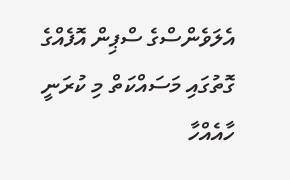އެލަވެންސްގެ ސްޕިން އޮފެއްގެ ގޮތުގައި މަސައްކަތް މި ކުރަނީ ހާއެއްހާ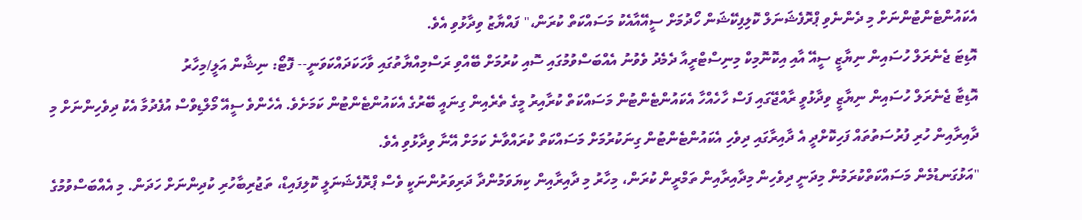އެކައުންޓެންޓުންނަށް މި ދެންނެވި ޕްރޮފެޝަނަލް ކޮލިފިކޭޝަން ހޯދުމަށް ސީއޭއާއެކު މަސައްކަތް ކުރަން،" ފައްޔާޒު ވިދާޅުވި އެވެ.
އޮޑިޓަ ޖެނެރަލް ހުސައިން ނިޔާޒީ ސީއޭ އާއި އިކޮނޮމިކް މިނިސްޓްރީއާ ދެމެދު ވެވުނު އެއްބަސްވުމުގައި ސޮއި ކުރުމަށް ބޭއްވި ރަސްމިއްޔާތުގައި ވާހަކަދައްކަވަނީ-- ފޮޓޯ: ނިޝާން އަލީ/މިހާރު
އޮޑިޓާ ޖެނެރަލް ހުސައިން ނިޔާޒީ ވިދާޅުވީ ރާއްޖޭގައި ފަސް ހާހެއްހާ އެކައުންޓެންޓުން މަސައްކަތް ކުރާއިރު މީގެ ތެރެއިން ގިނައީ ބޭރުގެ އެކައުންޓެންޓުން ކަމަށެވެ. އެހެންވެ ސީއޭ މޯލްޑިވްސް އުފެދުމާ އެކު ދިވެހިންނަށް މި ދާއިރާއިން ހުރި ފުރުސަތުތައް ފަހިކޮށްދީ އެ ދާއިރާގައި ދިވެހި އެކައުންޓެންޓުން ގިނަކުރުމަށް މަސައްކަތް ކުރައްވާނެ ކަމަށް އޭނާ ވިދާޅުވި އެވެ.
"އަޅުގަނޑުމެން މަސައްކަތްކުރަމުން މިދަނީ ދިވެހިން މިދާއިރާއިން ތަމްރީން ކުރަން، މިހާރު މި ދާއިރާއިން ކިޔަވަމުންދާ ދަރިވަރުންނަކީ ވެސް ޕްރޮފެޝަނަލީ ކޮލިފައިޑް، ތަޖުރިބާހުރި ކުދިންނަށް ހަދަން. މި އެއްބަސްވުމުގެ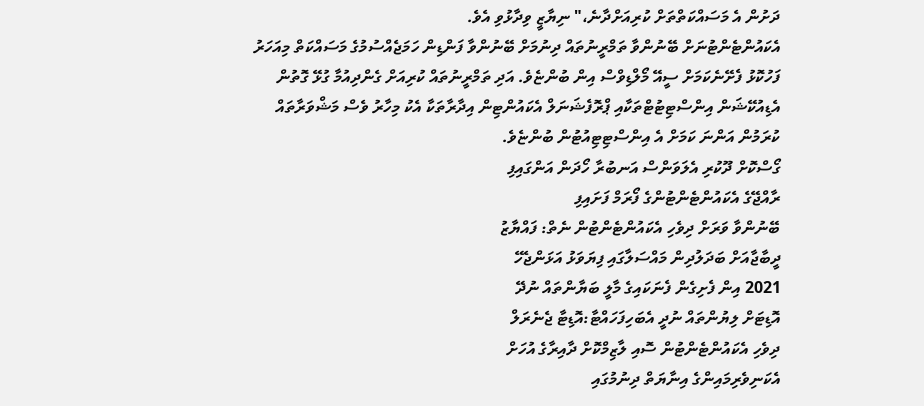ދަށުން އެ މަސައްކަތްތަށް ކުރިއަށްދާނެ،" ނިޔާޒީ ވިދާޅުވި އެވެ.
އެކައުންޓެންޓުނަށް ބޭނުންވާ ތަމްރީނުތައް ދިނުމަށް ބޭނުންވާ ފަންޑިން ހަމަޖެއްސުމުގެ މަސައްކަތް މިއަހަރު ފަހުކޮޅު ފެށޭނެކަމަށް ސީއޭ މޯލްޑިވްސް އިން ބުންޏެވެ. އަދި ތަމްރީނުތައް ކުރިއަށް ގެންދިއުމާ ގުޅޭ ގޮތުން އެޑިއުކޭޝަން އިންސްޓިޓުޓްތަކާއި ޕްރޮފެޝަނަލް އެކައުންޓިން އިދާރާތަކާ އެކު މިހާރު ވެސް މަޝްވަރާތައް ކުރަމުން އަންނަ ކަމަށް އެ އިންސްޓިޓިއުޓުން ބުންޏެވެ.
ގޯސްކޮށް ދޫކުރި އެލަވަންސް އަނބުރާ ހޯދަން އަންގައިފި
ރާއްޖޭގެ އެކައުންޓެންޓުންގެ ފޯރަމް ފަށައިފި
ބޭނުންވާ ވަރަށް ދިވެހި އެކައުންޓެންޓުން ނެތް: ފައްޔާޒު
ދީބާޖާއަށް ބަދަލުދިން މައްސަލާގައި ފިޔަވަޅު އަޅަންޖެހޭ
2021 އިން ފެށިގެން ފެނަކައިގެ މާލީ ބަޔާންތައް ނުދޭ
އޮޑިޓަށް ލިޔުންތައް ނުދީ އެބަހިފަހައްޓާ:އޮޑިޓާ ޖެނެރަލް
ދިވެހި އެކައުންޓެންޓުން ސޮއި ލާޒިމްކޮށް ދާއިރާގެ އުހަށް
އެކަނިވެރިމައިންގެ އިނާޔަތް ދިނުމުގައި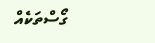ގޯސްތަކެއް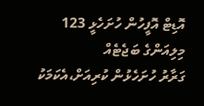އޮޑިޓް އޮފީހުން ހުށަހެޅީ 123 މިލިއަންގެ ބަޖެޓެއް
ގަރާރު ހުށަހެޅުން ކުރިއަށް،އެކަމަކު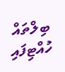ބިލްތައް ހުއްޓިފައި